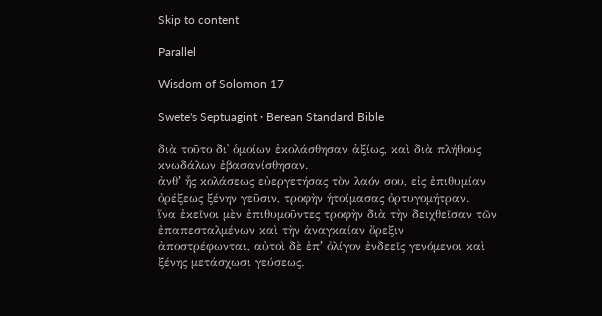Skip to content

Parallel

Wisdom of Solomon 17

Swete's Septuagint · Berean Standard Bible

διὰ τοῦτο δι᾿ ὁμοίων ἐκολάσθησαν ἀξίως, καὶ διὰ πλήθους κνωδάλων ἐβασανίσθησαν.
ἀνθʼ ἧς κολάσεως εὐεργετήσας τὸν λαόν σου, εἰς ἐπιθυμίαν ὀρέξεως ξένην γεῦσιν, τροφὴν ἡτοίμασας ὀρτυγομήτραν.
ἵνα ἐκεῖνοι μὲν ἐπιθυμοῦντες τροφὴν διὰ τὴν δειχθεῖσαν τῶν ἐπαπεσταλμένων καὶ τὴν ἀναγκαίαν ὄρεξιν ἀποστρέφωνται, αὐτοὶ δὲ ἐπʼ ὀλίγον ἐνδεεῖς γενόμενοι καὶ ξένης μετάσχωσι γεύσεως.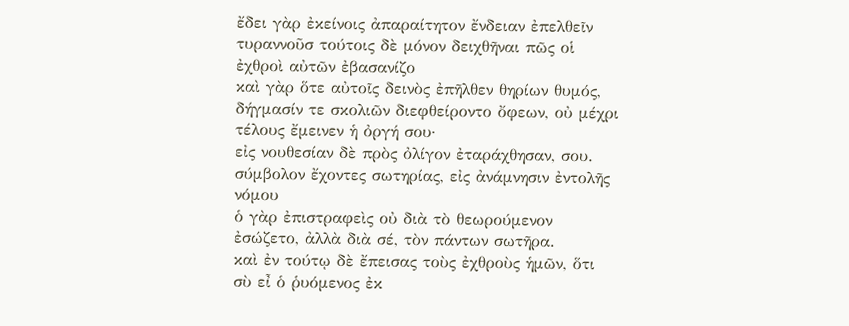ἔδει γὰρ ἐκείνοις ἀπαραίτητον ἔνδειαν ἐπελθεῖν τυραννοῦσ τούτοις δὲ μόνον δειχθῆναι πῶς οἱ ἐχθροὶ αὐτῶν ἐβασανίζο
καὶ γὰρ ὅτε αὐτοῖς δεινὸς ἐπῆλθεν θηρίων θυμός, δήγμασίν τε σκολιῶν διεφθείροντο ὄφεων, οὐ μέχρι τέλους ἔμεινεν ἡ ὀργή σου·
εἰς νουθεσίαν δὲ πρὸς ὀλίγον ἐταράχθησαν, σου. σύμβολον ἔχοντες σωτηρίας, εἰς ἀνάμνησιν ἐντολῆς νόμου
ὁ γὰρ ἐπιστραφεὶς οὐ διὰ τὸ θεωρούμενον ἐσώζετο, ἀλλὰ διὰ σέ, τὸν πάντων σωτῆρα.
καὶ ἐν τούτῳ δὲ ἔπεισας τοὺς ἐχθροὺς ἡμῶν, ὅτι σὺ εἶ ὁ ῥυόμενος ἐκ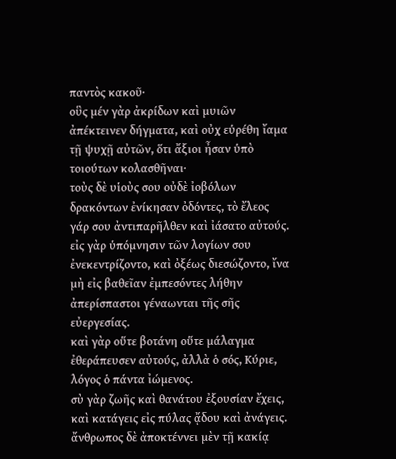παντὸς κακοῦ·
οὓς μέν γὰρ ἀκρίδων καὶ μυιῶν ἀπέκτεινεν δήγματα, καὶ οὐχ εὑρέθη ἴαμα τῇ ψυχῇ αὐτῶν, ὅτι ἄξιοι ἦσαν ὑπὸ τοιούτων κολασθῆναι·
τοὺς δὲ υἱοὺς σου οὐδὲ ἰοβόλων δρακόντων ἐνίκησαν ὀδόντες, τὸ ἔλεος γάρ σου ἀντιπαρῆλθεν καὶ ἰάσατο αὐτούς.
εἰς γὰρ ὑπόμνησιν τῶν λογίων σου ἐνεκεντρίζοντο, καὶ ὀξέως διεσώζοντο, ἴνα μὴ εἰς βαθεῖαν ἐμπεσόντες λήθην ἀπερίσπαστοι γέναωνται τῆς σῆς εὐεργεσίας.
καὶ γὰρ οὕτε βοτάνη οὕτε μάλαγμα ἐθεράπευσεν αὐτούς, ἀλλὰ ὁ σός, Κύριε, λόγος ὁ πάντα ἰώμενος.
σὺ γὰρ ζωῆς καὶ θανάτου ἐξουσίαν ἔχεις, καὶ κατάγεις εἰς πύλας ᾄδου καὶ ἀνάγεις.
ἄνθρωπος δὲ ἀποκτέννει μὲν τῇ κακίᾳ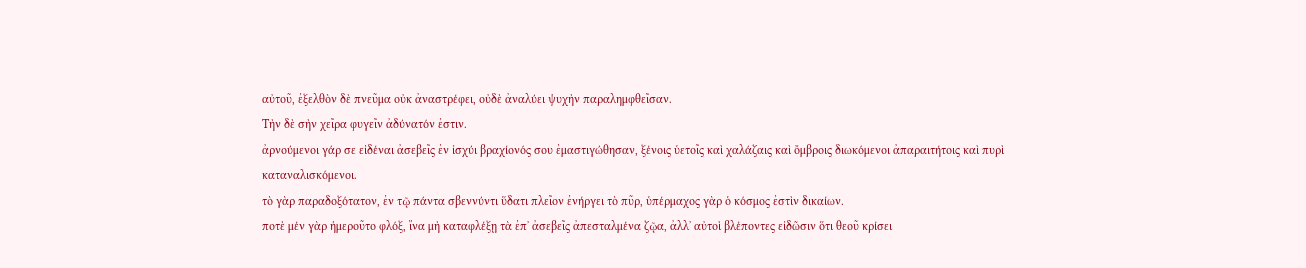αὐτοῦ, ἐξελθὸν δὲ πνεῦμα οὐκ ἀναστρέφει, οὐδὲ ἀναλύει ψυχὴν παραλημφθεῖσαν.
Τὴν δὲ σὴν χεῖρα φυγεῖν ἀδύνατόν ἐστιν.
ἀρνούμενοι γάρ σε εἰδέναι ἀσεβεῖς ἐν ἰσχύι βραχίονός σου ἐμαστιγώθησαν, ξένοις ὑετοῖς καὶ χαλάζαις καὶ ὄμβροις διωκόμενοι ἀπαραιτήτοις καὶ πυρὶ καταναλισκόμενοι.
τὸ γὰρ παραδοξότατον, ἐν τῷ πάντα σβεννύντι ὕδατι πλεῖον ἐνήργει τὸ πῦρ, ὑπέρμαχος γὰρ ὁ κόσμος ἐστὶν δικαίων.
ποτὲ μέν γὰρ ἡμεροῦτο φλόξ, ἴνα μὴ καταφλέξῃ τὰ ἐπʼ ἀσεβεῖς ἀπεσταλμένα ζῷα, ἀλλʼ αὐτοὶ βλέποντες εἰδῶσιν ὅτι θεοῦ κρίσει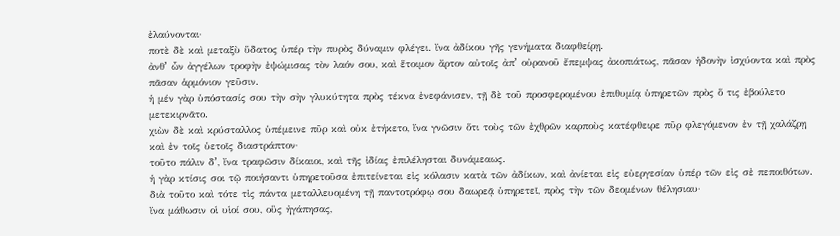ἐλαύνονται·
ποτὲ δὲ καὶ μεταξὺ ὕδατος ὑπέρ τὴν πυρὸς δύναμιν φλέγει. ἴνα ἀδίκου γῆς γενήματα διαφθείρῃ.
ἀνθʼ ὧν ἀγγέλων τροφὴν ἐψώμισας τὸν λαόν σου, καὶ ἕτοιμον ἄρτον αὐτοῖς ἀπʼ οὐρανοῦ ἔπεμψας ἀκοπιάτως, πᾶσαν ἡδονὴν ἰσχύοντα καὶ πρὸς πᾶσαν ἁρμόνιον γεῦσιν.
ἡ μέν γὰρ ὑπόστασίς σου τὴν σὴν γλυκύτητα πρὸς τέκνα ἐνεφάνισεν, τῇ δὲ τοῦ προσφερομένου ἐπιθυμίᾳ ὑπηρετῶν πρὸς ὅ τις ἐβούλετο μετεκιρνᾶτο.
χιὼν δὲ καὶ κρύσταλλος ὑπέμεινε πῦρ καὶ οὐκ ἐτήκετο, ἵνα γνῶσιν ὅτι τοὺς τῶν ἐχθρῶν καρποὺς κατέφθειρε πῦρ φλεγόμενον ἐν τῇ χαλάζρῃ καὶ ἐν τοῖς ὑετοῖς διαστράπτον·
τοῦτο πάλιν δʼ, ἴνα τραφῶσιν δίκαιοι, καὶ τῆς ἰδίας ἐπιλέλησται δυνάμεαως.
ἡ γὰρ κτίσις σοι τῷ ποιήσαντι ὑπηρετοῦσα ἐπιτείνεται εἰς κόλασιν κατὰ τῶν ἀδίκων, καὶ ἀνίεται εἰς εὐεργεσίαν ὑπέρ τῶν εἰς σἐ πεποιθότων.
διὰ τοῦτο καὶ τότε τἰς πάντα μεταλλευομένη τῇ παντοτρόφῳ σου δαωρεᾷ ὑπηρετεῖ, πρὸς τὴν τῶν δεομένων θέλησιαυ·
ἴνα μάθωσιν οἱ υἱοί σου, οὓς ἠγάπησας,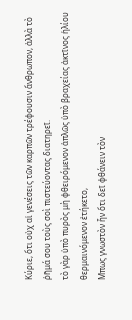Κύριε, ὅτι οὐχ αἱ γενέσεις τῶν καρπῶν τρέφουσιν ἄνθρωπον, ἀλλὰ τὸ ῥῆμά σου τοὺς σοὶ πιστεύοντας διατηρεῖ.
τὸ γὰρ ὑπὸ πυρὸς μὴ φθειρόμενον ἁπλῶς ὑπὸ βραχείας ἀκτῖνος ἡλίου θερμαινόμενον ἐτήκετο,
Μπως γνωστὸν ἧν ὅτι δεῖ φθάνειν τὸν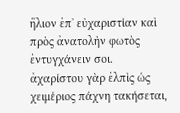ἥλιον ἐπʼ εὐχαριστίαν καὶ πρὸς ἀνατολὴν φωτὸς ἐντυγχάνειν σοι.
ἀχαρίστου γὰρ ἐλπὶς ὡς χειμέριος πάχνη τακήσεται,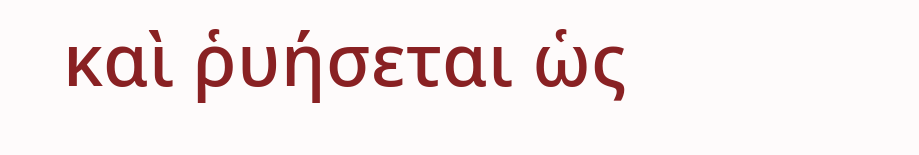καὶ ῥυήσεται ὡς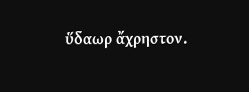ὕδαωρ ἄχρηστον.